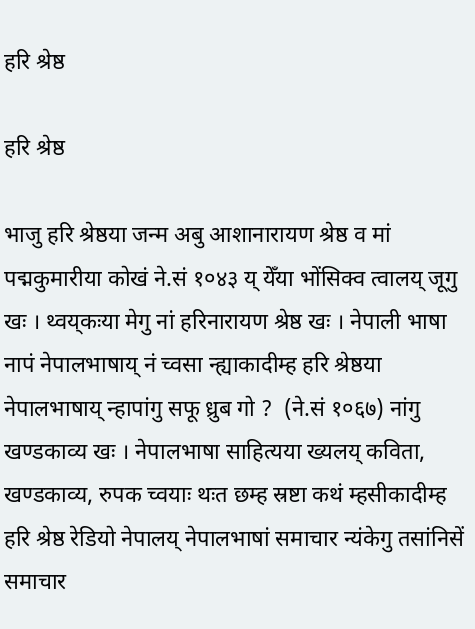हरि श्रेष्ठ

हरि श्रेष्ठ

भाजु हरि श्रेष्ठया जन्म अबु आशानारायण श्रेष्ठ व मां पद्मकुमारीया कोखं ने.सं १०४३ य् येँया भोंसिक्व त्वालय् जूगु खः । थ्वय्‌कःया मेगु नां हरिनारायण श्रेष्ठ खः । नेपाली भाषा नापं नेपालभाषाय् नं च्वसा न्ह्याकादीम्ह हरि श्रेष्ठया नेपालभाषाय् न्हापांगु सफू ध्रुब गो ?  (ने.सं १०६७) नांगु खण्डकाव्य खः । नेपालभाषा साहित्यया ख्यलय् कविता, खण्डकाव्य, रुपक च्वयाः थःत छम्ह स्रष्टा कथं म्हसीकादीम्ह हरि श्रेष्ठ रेडियो नेपालय् नेपालभाषां समाचार न्यंकेगु तसांनिसें समाचार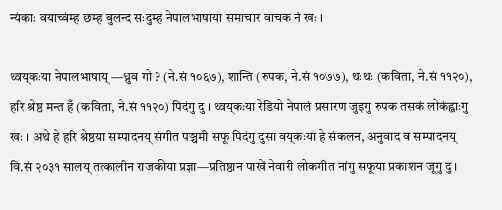न्यंकाः वयाच्वंम्ह छम्ह बुलन्द सःदुम्ह नेपालभाषाया समाचार वाचक नं खः ।

थ्वय्‌कःया नेपालभाषाय् —ध्रुव गो ? (ने.सं १०६७), शान्ति (रुपक, ने.सं १०७७), थःथः (कविता, ने.सं ११२०), हरि श्रेष्ठ मन्त हँ (कविता, ने.सं ११२०) पिदंगु दु । थ्वय्‌कःया रेडियो नेपालं प्रसारण जुइगु रुपक तसकं लोकंह्वाःगु खः । अथे हे हरि श्रेष्ठया सम्पादनय् संगीत पञ्चमी सफू पिदंगु दुसा वय्‌कःया हे संकलन, अनुवाद व सम्पादनय् वि.सं २०३१ सालय् तत्कालीन राजकीया प्रज्ञा—प्रतिष्ठान पाखें नेवारी लोकगीत नांगु सफूया प्रकाशन जूगु दु ।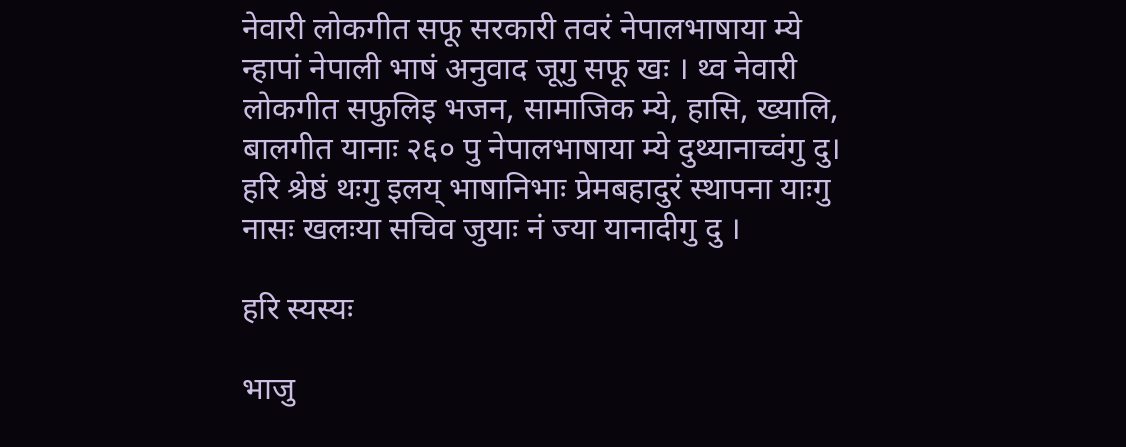नेवारी लोकगीत सफू सरकारी तवरं नेपालभाषाया म्ये न्हापां नेपाली भाषं अनुवाद जूगु सफू खः । थ्व नेवारी लोकगीत सफुलिइ भजन, सामाजिक म्ये, हासि, ख्यालि, बालगीत यानाः २६० पु नेपालभाषाया म्ये दुथ्यानाच्वंगु दु। हरि श्रेष्ठं थःगु इलय् भाषानिभाः प्रेमबहादुरं स्थापना याःगु नासः खलःया सचिव जुयाः नं ज्या यानादीगु दु ।

हरि स्यस्यः

भाजु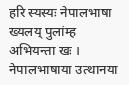हरि स्यस्यः नेपालभाषा ख्यलय् पुलांम्ह अभियन्ता खः । नेपालभाषाया उत्थानया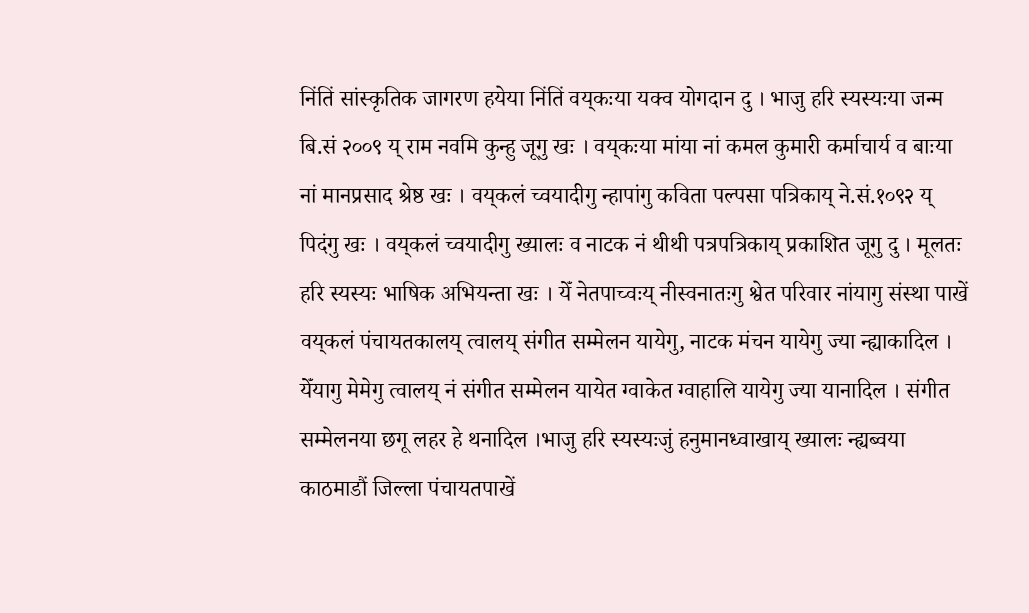निंतिं सांस्कृतिक जागरण हयेया निंतिं वय्‌कःया यक्व योगदान दु । भाजु हरि स्यस्यःया जन्म बि.सं २००९ य् राम नवमि कुन्हु जूगु खः । वय्‌कःया मांया नां कमल कुमारी कर्माचार्य व बाःया नां मानप्रसाद श्रेष्ठ खः । वय्‌कलं च्वयादीगु न्हापांगु कविता पल्पसा पत्रिकाय् ने.सं.१०९२ य् पिदंगु खः । वय्‌कलं च्वयादीगु ख्यालः व नाटक नं थीथी पत्रपत्रिकाय् प्रकाशित जूगु दु । मूलतः हरि स्यस्यः भाषिक अभियन्ता खः । येँ नेतपाच्वःय् नीस्वनातःगु श्वेत परिवार नांयागु संस्था पाखें वय्‌कलं पंचायतकालय् त्वालय् संगीत सम्मेलन यायेगु, नाटक मंचन यायेगु ज्या न्ह्याकादिल । येँयागु मेमेगु त्वालय् नं संगीत सम्मेलन यायेत ग्वाकेत ग्वाहालि यायेगु ज्या यानादिल । संगीत सम्मेलनया छगू लहर हे थनादिल ।भाजु हरि स्यस्यःजुं हनुमानध्वाखाय् ख्यालः न्ह्यब्वया काठमाडौं जिल्ला पंचायतपाखें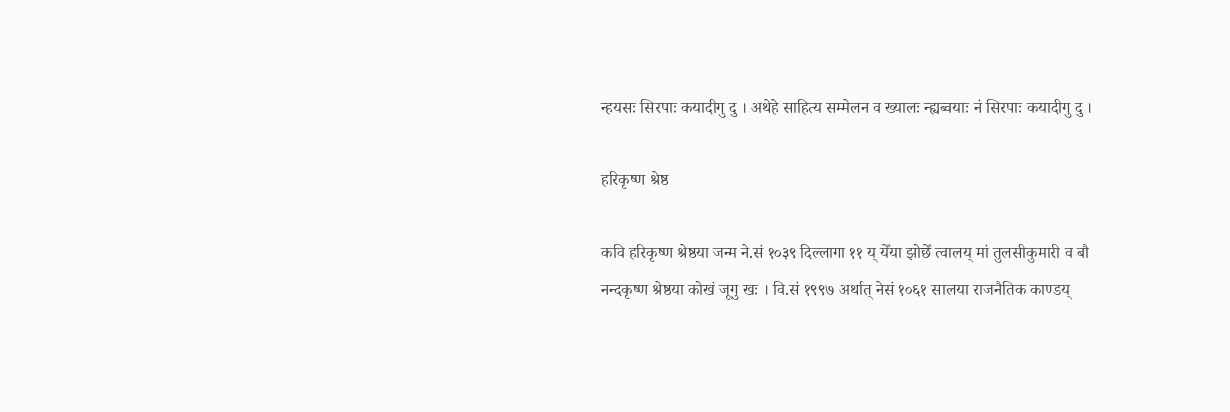न्हयसः सिरपाः कयादीगु दु । अथेहे साहित्य सम्मेलन व ख्यालः न्ह्यब्वयाः नं सिरपाः कयादीगु दु ।

हरिकृष्ण श्रेष्ठ

कवि हरिकृष्ण श्रेष्ठया जन्म ने.सं १०३९ दिल्लागा ११ य् येँया झोछेँ त्वालय् मां तुलसीकुमारी व बौ नन्दकृष्ण श्रेष्ठया कोखं जूगु खः । वि.सं १९९७ अर्थात् नेसं १०६१ सालया राजनैतिक काण्डय्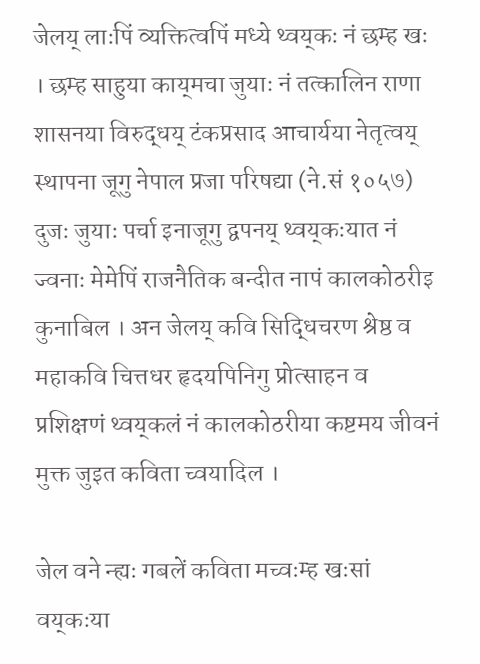जेलय् लाःपिं व्यक्तित्वपिं मध्ये थ्वय्‌कः नं छम्ह खः । छम्ह साहुया काय्‌मचा जुयाः नं तत्कालिन राणा शासनया विरुद्धय् टंकप्रसाद आचार्यया नेतृत्वय् स्थापना जूगु नेपाल प्रजा परिषद्या (ने.सं १०५७) दुजः जुयाः पर्चा इनाजूगु द्वपनय् थ्वय्‌कःयात नं ज्वनाः मेमेपिं राजनैतिक बन्दीत नापं कालकोठरीइ कुनाबिल । अन जेलय् कवि सिद्धिचरण श्रेष्ठ व महाकवि चित्तधर हृदयपिनिगु प्रोत्साहन व प्रशिक्षणं थ्वय्‌कलं नं कालकोठरीया कष्टमय जीवनं मुक्त जुइत कविता च्वयादिल ।

जेल वने न्ह्यः गबलें कविता मच्वःम्ह खःसां वय्‌कःया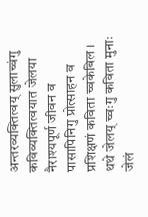अन्तरव्यक्तित्वय् सुलाच्वंगु कविव्यक्तित्वयात जेलया नैराश्यपूर्ण जीवन व पासापिनिगु प्रोत्साहन व प्रशिक्षणं कविता च्वकेबिल । थथे जेलय् च्वःगु कविता मुनाः जेलं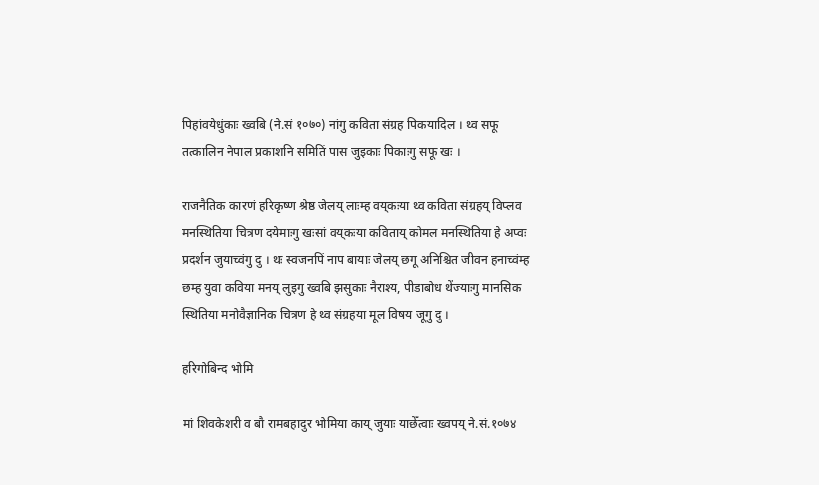पिहांवयेधुंकाः ख्वबि (ने.सं १०७०) नांगु कविता संग्रह पिकयादिल । थ्व सफू तत्कालिन नेपाल प्रकाशनि समितिं पास जुइकाः पिकाःगु सफू खः ।

राजनैतिक कारणं हरिकृष्ण श्रेष्ठ जेलय् लाःम्ह वय्‌कःया थ्व कविता संग्रहय् विप्लव मनस्थितिया चित्रण दयेमाःगु खःसां वय्‌कःया कविताय् कोमल मनस्थितिया हे अप्वः प्रदर्शन जुयाच्वंगु दु । थः स्वजनपिं नाप बायाः जेलय् छगू अनिश्चित जीवन हनाच्वंम्ह छम्ह युवा कविया मनय् लुइगु ख्वबि झसुकाः नैराश्य, पीडाबोध थेंज्याःगु मानसिक स्थितिया मनोवैज्ञानिक चित्रण हे थ्व संग्रहया मूल विषय जूगु दु ।

हरिगोबिन्द भोमि

मां शिवकेशरी व बौ रामबहादुर भोमिया काय् जुयाः याछेँत्वाः ख्वपय् ने.सं.१०७४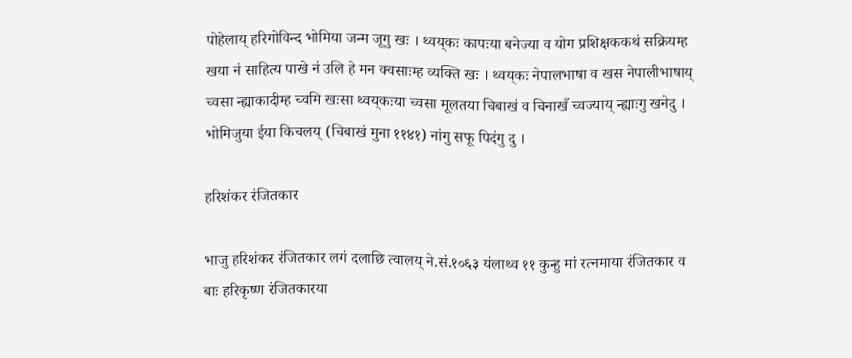पोहेलाय् हरिगोविन्द भोमिया जन्म जूगु खः । थ्वय्‌कः कापःया बनेज्या व योग प्रशिक्षककथं सक्रियम्ह खया नं साहित्य पाखे नं उलि हे मन क्वसाःम्ह व्यक्ति खः । थ्वय्‌कः नेपालभाषा व खस नेपालीभाषाय् च्वसा न्ह्याकादीम्ह च्वमि खःसा थ्वय्‌कःया च्वसा मूलतया चिबाखं व चिनाखँ च्वज्याय् न्ह्याःगु खनेदु । भोमिजुया ईया किचलय् (चिबाखं मुना ११४१) नांगु सफू पिदंगु दु ।

हरिशंकर रंजितकार

भाजु हरिशंकर रंजितकार लगं दलाछि त्वालय् ने.सं.१०६३ यंलाथ्व ११ कुन्हु मां रत्नमाया रंजितकार व बाः हरिकृष्ण रंजितकारया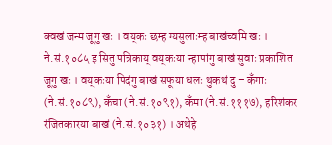क्वखं जन्म जूगु खः । वय्‌कः छम्ह ग्यसुलाःम्ह बाखंच्वमि खः । ने.सं.१०८५ इ सितु पत्रिकाय् वय्‌कःया न्हापांगु बाखं सुवाः प्रकाशित जूगु खः । वय्‌कःया पिदंगु बाखं सफूया धलः थुकथं दु – कँगाः (ने.सं.१०८९), कँचा (ने.सं.१०९१), कँमा (ने.सं.१११७), हरिशंकर रंजितकारया बाखं (ने.सं.१०३१) । अथेहे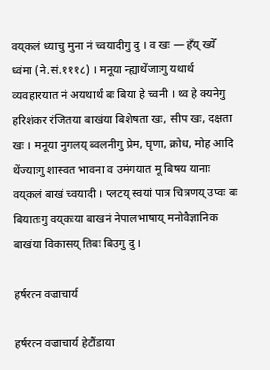वय्‌कलं ध्याचु मुना नं च्वयादीगु दु । व खः — हँय् ख्येँ ध्वंमा (ने.सं.१११८) । मनूया न्ह्याथेंजाःगु यथार्थ व्यवहारयात नं अयथार्थं बः बिया हे च्वनी । थ्व हे क्यनेगु हरिशंकर रंजितया बाखंया बिशेषता खः, सीप खः, दक्षता खः । मनूया नुगलय् ब्वलनीगु प्रेम, घृणा, क्रोध, मोह आदि थेंज्याःगु शास्वत भावना व उमंगयात मू बिषय यानाः वय्‌कलं बाखं च्वयादी । प्लटय् स्वयां पात्र चित्रणय् उप्वः बः बियातःगु वय्‌कःया बाखनं नेपालभाषाय् मनोवैज्ञानिक बाखंया विकासय् तिबः बिउगु दु ।

हर्षरत्न वज्राचार्य

हर्षरत्न वज्राचार्य हेटौंडाया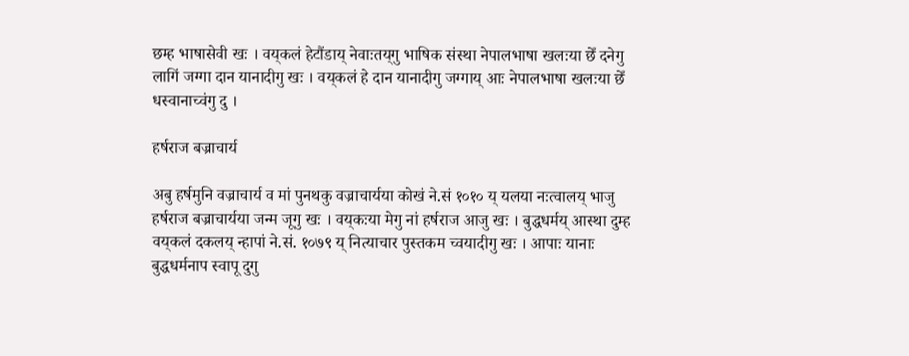छम्ह भाषासेवी खः । वय्‌कलं हेटौंडाय् नेवाःतय्‌गु भाषिक संस्था नेपालभाषा खलःया छेँ दनेगु लागिं जग्गा दान यानादीगु खः । वय्‌कलं हे दान यानादीगु जग्गाय् आः नेपालभाषा खलःया छेँ धस्वानाच्वंगु दु ।

हर्षराज बज्राचार्य

अबु हर्षमुनि वज्राचार्य व मां पुनथकु वज्राचार्यया कोखं ने.सं १०१० य् यलया नःत्वालय् भाजु हर्षराज बज्राचार्यया जन्म जूगु खः । वय्‌कःया मेगु नां हर्षराज आजु खः । बुद्धधर्मय् आस्था दुम्ह वय्‌कलं दकलय् न्हापां ने.सं. १०७९ य् नित्याचार पुस्तकम च्वयादीगु खः । आपाः यानाः बुद्धधर्मनाप स्वापू दुगु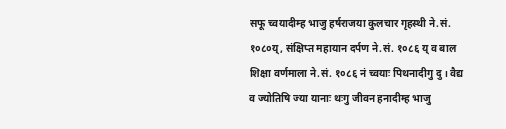सफू च्वयादीम्ह भाजु हर्षराजया कुलचार गृहस्थी ने.सं. १०८०य्, संक्षिप्त महायान दर्पण ने.सं. १०८६ य् व बाल शिक्षा वर्णमाला ने.सं. १०८६ नं च्वयाः पिथनादीगु दु । वैद्य व ज्योतिषि ज्या यानाः थःगु जीवन हनादीम्ह भाजु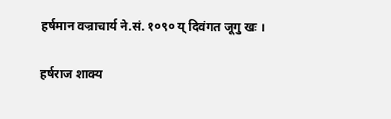हर्षमान वज्राचार्य ने.सं. १०९० य् दिवंगत जूगु खः ।

हर्षराज शाक्य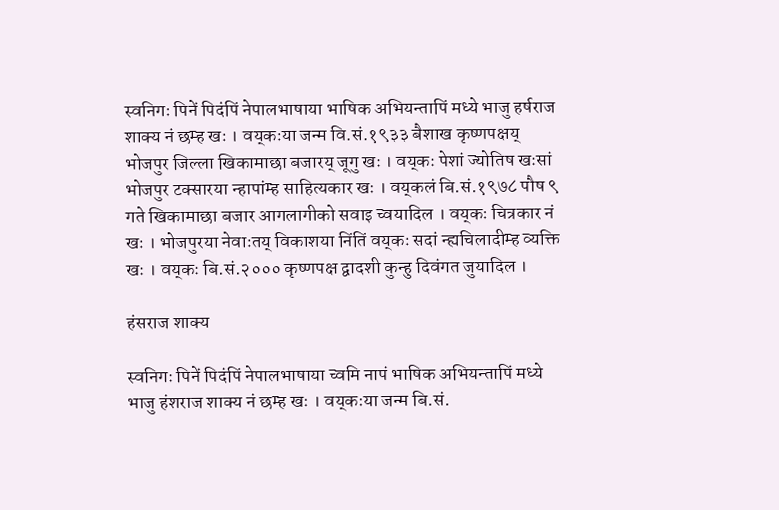स्वनिगः पिनें पिदंपिं नेपालभाषाया भाषिक अभियन्तापिं मध्ये भाजु हर्षराज शाक्य नं छम्ह खः । वय्‌कःया जन्म वि.सं.१९३३ बैशाख कृष्णपक्षय् भोजपुर जिल्ला खिकामाछा बजारय् जूगु खः । वय्‌कः पेशां ज्योतिष खःसां भोजपुर टक्सारया न्हापांम्ह साहित्यकार खः । वय्‌कलं बि.सं.१९७८ पौष ९ गते खिकामाछा बजार आगलागीको सवाइ च्वयादिल । वय्‌कः चित्रकार नं खः । भोजपुरया नेवाःतय् विकाशया निंतिं वय्‌कः सदां न्ह्यचिलादीम्ह व्यक्ति खः । वय्‌कः बि.सं.२००० कृष्णपक्ष द्वादशी कुन्हु दिवंगत जुयादिल ।

हंसराज शाक्य

स्वनिगः पिनें पिदंपिं नेपालभाषाया च्वमि नापं भाषिक अभियन्तापिं मध्ये भाजु हंशराज शाक्य नं छम्ह खः । वय्‌कःया जन्म बि.सं.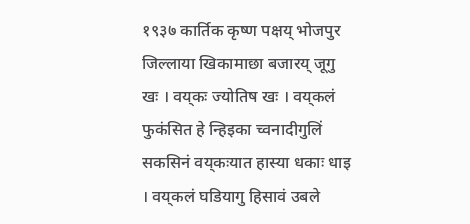१९३७ कार्तिक कृष्ण पक्षय् भोजपुर जिल्लाया खिकामाछा बजारय् जूगु खः । वय्‌कः ज्योतिष खः । वय्‌कलं फुकंसित हे न्हिइका च्वनादीगुलिं सकसिनं वय्‌कःयात हास्या धकाः धाइ । वय्‌कलं घडियागु हिसावं उबले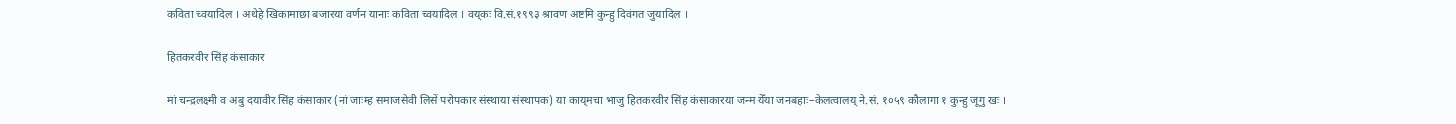कविता च्वयादिल । अथेहे खिकामाछा बजारया वर्णन यानाः कविता च्वयादिल । वय्‌कः वि.सं.१९९३ श्रावण अष्टमि कुन्हु दिवंगत जुयादिल ।

हितकरवीर सिंह कंसाकार

मां चन्द्रलक्ष्मी व अबु दयावीर सिंह कंसाकार (नां जाःम्ह समाजसेवी लिसें परोपकार संस्थाया संस्थापक) या काय्‌मचा भाजु हितकरवीर सिंह कंसाकारया जन्म येँया जनबहाः–केलत्वालय् ने.सं. १०५९ कौलागा १ कुन्हु जूगु खः ।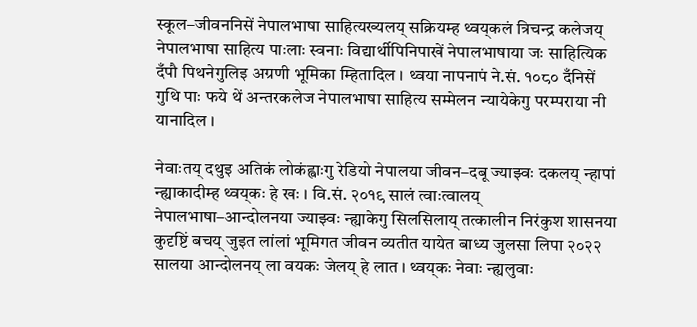स्कूल–जीवननिसें नेपालभाषा साहित्यख्यलय् सक्रियम्ह थ्वय्‌कलं त्रिचन्द्र कलेजय् नेपालभाषा साहित्य पाःलाः स्वनाः विद्यार्थीपिनिपाखें नेपालभाषाया जः साहित्यिक दँपौ पिथनेगुलिइ अग्रणी भूमिका म्हितादिल । थ्वया नापनापं ने.सं. १०८० दँनिसें गुथि पाः फये थें अन्तरकलेज नेपालभाषा साहित्य सम्मेलन न्यायेकेगु परम्पराया नी यानादिल ।

नेवाःतय् दथुइ अतिकं लोकंह्वाःगु रेडियो नेपालया जीवन–दबू ज्याझ्वः दकलय् न्हापां न्ह्याकादीम्ह थ्वय्‌कः हे खः । वि.सं. २०१९ सालं त्वाःत्वालय् नेपालभाषा–आन्दोलनया ज्याझ्वः न्ह्याकेगु सिलसिलाय् तत्कालीन निरंकुश शासनया कुदृष्टिं बचय् जुइत लांलां भूमिगत जीवन व्यतीत यायेत बाध्य जुलसा लिपा २०२२ सालया आन्दोलनय् ला वयकः जेलय् हे लात । थ्वय्‌कः नेवाः न्ह्यलुवाः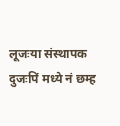लूजःया संस्थापक दुजःपिं मध्ये नं छम्ह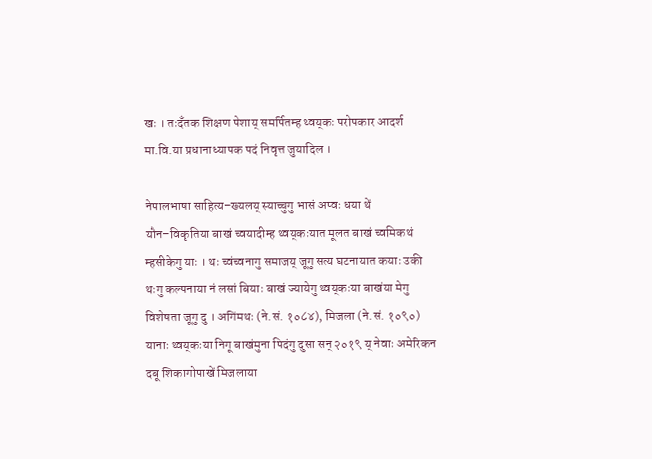खः । तःदँतक शिक्षण पेशाय् समर्पितम्ह थ्वय्‌कः परोपकार आदर्श मा.वि.या प्रधानाध्यापक पदं निवृत्त जुयादिल ।

नेपालभाषा साहित्य–ख्यलय् स्याच्चुगु भासं अप्वः धया थें यौन–विकृतिया बाखं च्वयादीम्ह थ्वय्‌कःयात मूलत बाखं च्वमिकथं म्हसीकेगु याः । थः च्वंच्वनागु समाजय् जूगु सत्य घटनायात कयाः उकी थःगु कल्पनाया नं लसां बियाः बाखं ज्यायेगु थ्वय्‌कःया बाखंया मेगु विशेषता जूगु दु । अगिंमथः (ने.सं. १०८४), मिजला (ने.सं. १०९०) यानाः थ्वय्‌कःया निगू बाखंमुना पिदंगु दुसा सन् २०१९ य् नेवाः अमेरिकन दबू शिकागोपाखें मिजलाया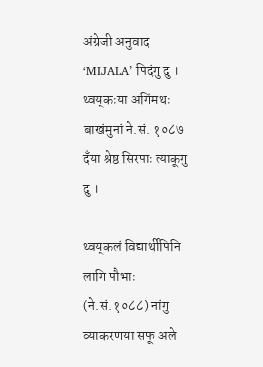अंग्रेजी अनुवाद ‘MIJALA’ पिदंगु दु । थ्वय्‌कःया अगिंमथः बाखंमुनां ने.सं. १०८७ दँया श्रेष्ठ सिरपाः त्याकूगु दु ।

थ्वय्‌कलं विद्यार्थीपिनि लागि पौभाः (ने.सं.१०८८) नांगु व्याकरणया सफू अले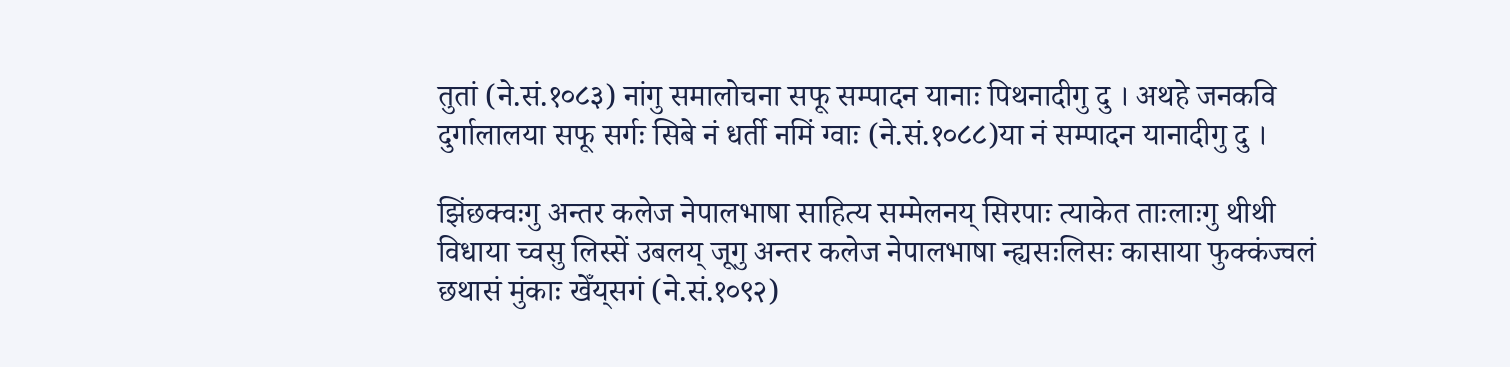तुतां (ने.सं.१०८३) नांगु समालोचना सफू सम्पादन यानाः पिथनादीगु दु । अथहे जनकवि दुर्गालालया सफू सर्गः सिबे नं धर्ती नमिं ग्वाः (ने.सं.१०८८)या नं सम्पादन यानादीगु दु ।

झिंछक्वःगु अन्तर कलेज नेपालभाषा साहित्य सम्मेलनय् सिरपाः त्याकेत ताःलाःगु थीथी विधाया च्वसु लिस्सें उबलय् जूगु अन्तर कलेज नेपालभाषा न्ह्यसःलिसः कासाया फुक्कंज्वलं छथासं मुंकाः खेँय्‌सगं (ने.सं.१०९२)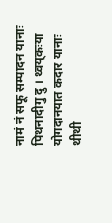नामं नं सफू सम्पादन यानाः पिथनादीगु दु । थ्वय्‌कःया योगदानयात कदार यानाः थीथी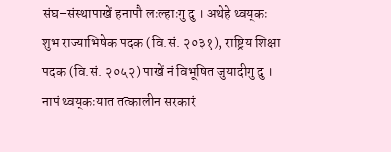संघ–संस्थापाखें हनापौ लःल्हाःगु दु । अथेहे थ्वय्‌कः शुभ राज्याभिषेक पदक (वि.सं. २०३१), राष्ट्रिय शिक्षा पदक (वि.सं. २०५२) पाखें नं विभूषित जुयादीगु दु । नापं थ्वय्‌कःयात तत्कालीन सरकारं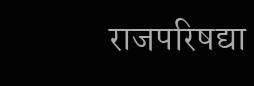राजपरिषद्या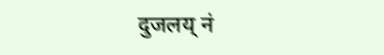दुजलय् नं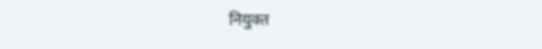नियुक्त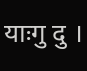याःगु दु ।